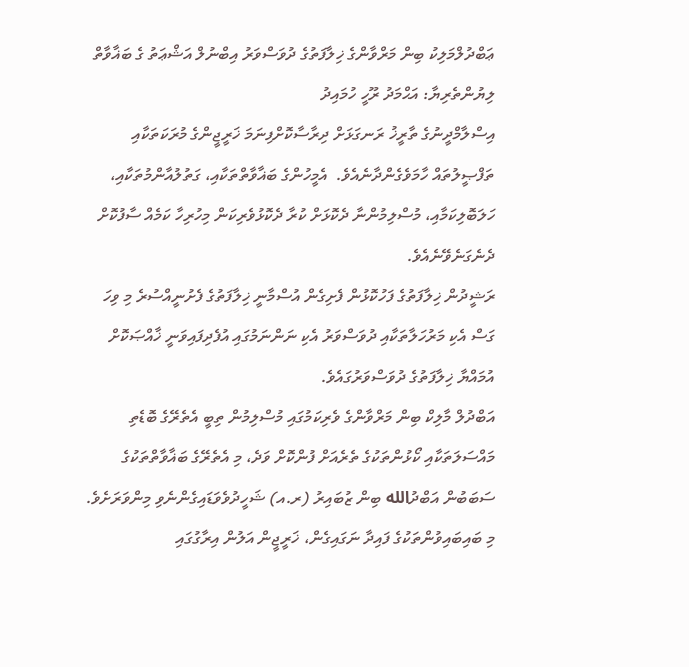ޢަބްދުލްމަލިކު ބިން މަރްވާންގެ ޚިލާފަތުގެ ދުވަސްވަރު އިބްނުލް އަޝްޢަތު ގެ ބަޣާވާތް
ލިޔުންތެރިޔާ: އަޙްމަދު ރޫހީ ހުމައިދު
އިސްލާމްދީނުގެ ތާރީޚު ރަނގަޅަށް ދިރާސާކޮށްފިނަމަ ޚަރީޖީންގެ މުރަކަތަކާއި ތަފްޞީލުތައް ހާމަވެގެންދާނެއެވެ.  އެމީހުންގެ ބަޣާވާތްތަކާއި، ގަތުލުއާންމުތަކާއި، ހަލަބޮލިކަމާއި، މުސްލިމުންނާ ދެކޮޅަށް ކުރާ ދެކޮޅުވެރިކަން މިހުރިހާ ކަމެއް ސާފުކޮށް ދެނެގަނެވޭނެއެވެ.
ރަޝީދުން ޚިލާފަތުގެ ފަހުކޮޅުން ފެށިގެން އުސްމާނީ ޚިލާފަތުގެ ފެށުނީއްސުރެ މި ވިހަ ގަސް އެކި މަރުހަލާތަކާއި ދުވަސްވަރު އެކި ނަންނަމުގައި އުފެދިފައިވަނީ ޚާއްޞަކޮށް އުމައްޔާ ޚިލާފަތުގެ ދުވަސްވަރުގައެވެ.
އަބްދުލް މާލިކް ބިން މަރްވާންގެ ވެރިކަމުގައި މުސްލިމުން ތިބީ އެތެރޭގެ ބޮޑެތި މައްސަލަތަކާއި ކޯޅުންތަކުގެ ތެރެއަށް ފުންކޮށް ވަދެ، މި އެތެރޭގެ ބަޣާވާތްތަކުގެ ސަބަބުން އަބްދުالله ބިން ޒުބައިރު (ރ.އ) ޝަހީދުވެވަޑައިގެންނެވި މިންވަރަށެވެ.  މި ބައިބައިވުންތަކުގެ ފައިދާ ނަގައިގެން، ޚަރީޖީން އަލުން އިރާގުގައި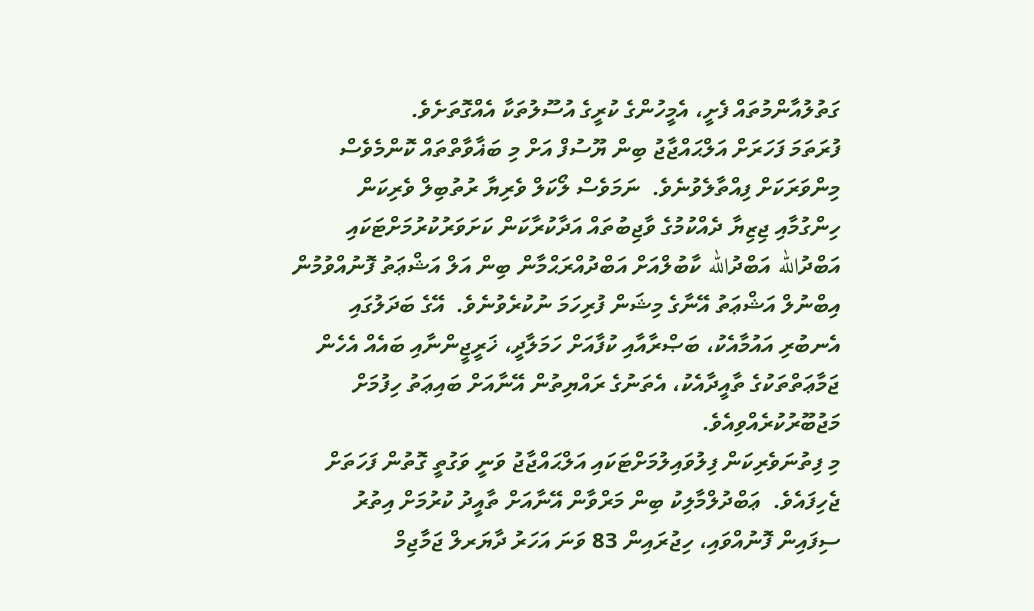ގަތުލުއާންމުތައް ފެށީ، އެމީހުންގެ ކުރީގެ އުސޫލުތަކާ އެއްގޮތަށެވެ.
ފުރަތަމަ ފަހަރަށް އަލްޙައްޖާޖު ބިން ޔޫސުފް އަށް މި ބަޣާވާތްތައް ކޮންމެވެސް މިންވަރަކަށް ފިއްތާލެވުނެވެ.  ނަމަވެސް ލޯކަލް ވެރިޔާ ރުތުބިލް ވެރިކަން ހިންގުމާއި ޖިޒިޔާ ދެއްކުމުގެ ވާޖިބުތައް އަދާކުރާކަން ކަށަވަރުކުރުމަށްޓަކައި އަބްދުالله އަބްދުالله ކާބުލްއަށް އަބްދުއްރަޙްމާން ބިން އަލް އަޝްޢަތު ފޮނުއްވުމުން އިބްނުލް އަޝްޢަތު އޭނާގެ މިޝަން ފުރިހަމަ ނުކުރެވުނެވެ.  އޭގެ ބަދަލުގައި އެނބުރި އައުމާއެކު، ބަޞްރާއާއި ކުފާއަށް ހަމަލާދީ، ޚަރީޖީންނާއި ބައެއް އެހެން ޖަމާޢަތްތަކުގެ ތާއީދާއެކު، އެތަނުގެ ރައްޔިތުން އޭނާއަށް ބައިޢަތު ހިފުމަށް މަޖުބޫރުކުރެއްވިއެވެ.
މި ފިތުނަވެރިކަން ފިލުވައިލުމަށްޓަކައި އަލްޙައްޖާޖު ވަނީ ވަގުތީ ގޮތުން ފަހަތަށް ޖެހިފައެވެ.  ޢަބްދުލްމާލިކު ބިން މަރްވާން އޭނާއަށް ތާއީދު ކުރުމަށް އިތުރު ސިފައިން ފޮނުއްވައި، ހިޖުރައިން 83 ވަނަ އަހަރު ދާޔަރލް ޖަމާޖިމް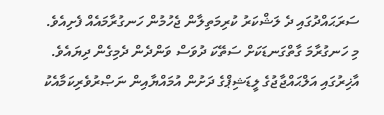ސަރަޙައްދުގައި ދެ ލަޝްކަރު ކުރިމަތިލާން ޖެހުމުން ހަނގުރާމައެއް ފެށިއެވެ.
މި ހަނގުރާމަ ގާތްގަނޑަކަށް ސަތޭކަ ދުވަސް ވަންދެން ދެމިގެން ދިޔައެވެ.  އާޚިރުގައި އަލްޙައްޖާޖުގެ ލީޑަޝިޕްގެ ދަށުން އުމައްޔާއިން ނަޞްރުވެރިކަމާއެކު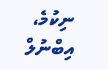ނިކުމެ، އިބްނުލް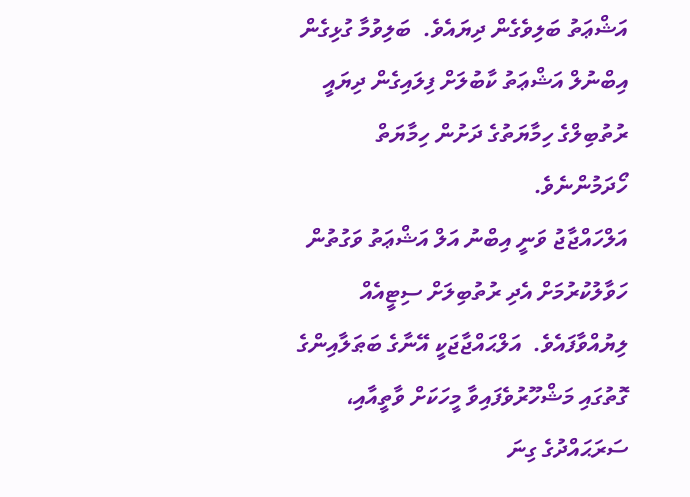އަޝްޢަތު ބަލިވެގެން ދިޔައެވެ.  ބަލިވުމާ ގުޅިގެން އިބްނުލް އަޝްޢަތު ކާބުލަށް ފިލައިގެން ދިޔައީ ރުތުބިލްގެ ހިމާޔަތުގެ ދަށުން ހިމާޔަތް ހޯދަމުންނެވެ.
އަލްހައްޖާޖު ވަނީ އިބްނު އަލް އަޝްޢަތު ވަގުތުން ހަވާލުކުރުމަށް އެދި ރުތުބިލަށް ސިޓީއެއް ލިޔުއްވާފައެވެ.  އަލްޙައްޖާޖަކީ އޭނާގެ ބަޠަލާއިންގެ ގޮތުގައި މަޝްހޫރުވެފައިވާ މީހަކަށް ވާތީއާއި، ސަރަޙައްދުގެ ގިނަ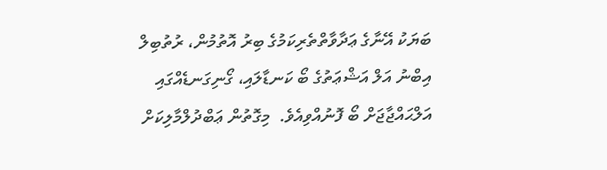ބަޔަކު އޭނާގެ ޢަދާވާތްތެރިކަމުގެ ބިރު އޮތުމުން، ރުތުބިލް އިބްނު އަލް އަޝްޢަތުގެ ބޯ ކަނޑާލައި، ގޯނިގަނޑެއްގައި އަލްޙައްޖާޖަށް ބޯ ފޮނުއްވިއެވެ.  މިގޮތުން ޢަބްދުލްމާލިކަށް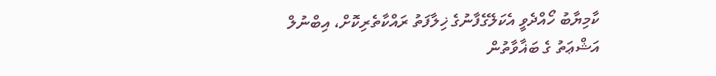ކާމިޔާބު ހޯއްދެވީ އެކަލޭގެފާނުގެ ޚިލާފަތު ރައްކާތެރިކޮށް، އިބްނުލް އަޝްޢަތު ގެ ބަޣާވާތުން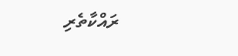ރައްކާތެރި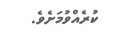ކުރެއްވުމަށެވެ.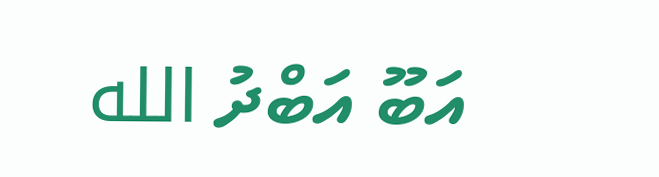އަބޫ އަބްދު الله